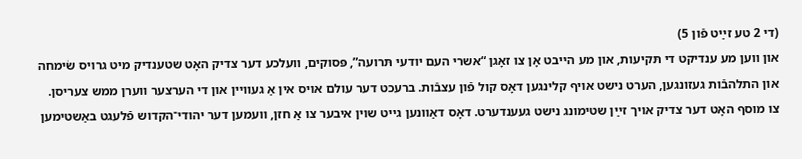(די 2 טע זײַט פֿון 5)
און װען מע ענדיקט די תּקיעות, און מע הײבט אָן צו זאָגן “אשרי העם יודעי תּרועה”, פּסוקים, װעלכע דער צדיק האָט שטענדיק מיט גרױס שׂימחה און התלהבֿות געזונגען, הערט נישט אױף קלינגען דאָס קול פֿון עצבֿות. ברעכט דער עולם אױס אין אַ געװײן און די הערצער װערן ממש צעריסן.
צו מוסף האָט דער צדיק אױך זײַן שטימונג נישט געענדערט. דאָס דאַװנען גײט שױן איבער צו אַ חזן, װעמען דער יהודי־הקדוש פֿלעגט באַשטימען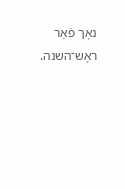נאָך פֿאַר ראָש־השנה.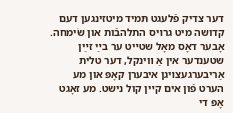דער צדיק פֿלעגט תּמיד מיטזינגען דעם קדושה מיט גרױס התלהבֿות און שׂימחה. אָבער דאָס מאָל שטײט ער בײַ זײַן שטענדער אין אַ װינקל, דער טלית אַריבערגעצױגן איבערן קאָפּ און מע הערט פֿון אים קײן קול נישט. מע זאָגט אָפּ די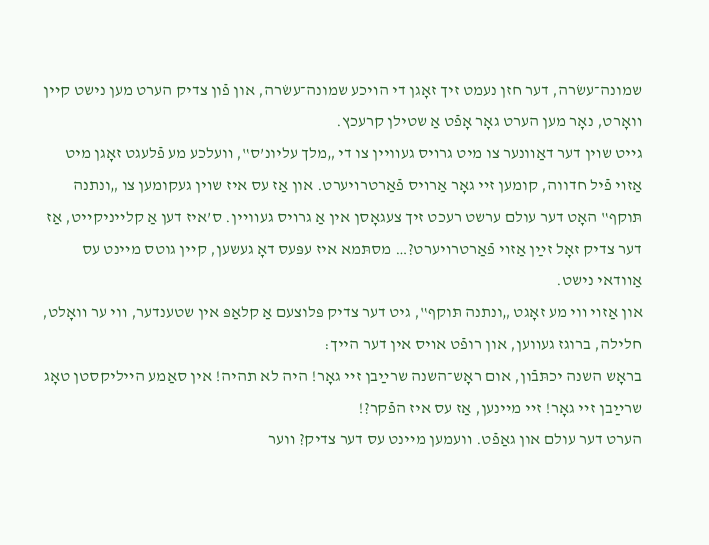שמונה־עשׂרה, דער חזן נעמט זיך זאָגן די הױכע שמונה־עשׂרה, און פֿון צדיק הערט מען נישט קײן װאָרט, נאָר מען הערט גאָר אָפֿט אַ שטילן קרעכץ.
גײט שױן דער דאַװנער צו מיט גרױס געװיין צו די „מלך עליונ’ס‟, װעלכע מע פֿלעגט זאָגן מיט אַזױ פֿיל חדווה, קומען זײ גאָר אַרױס פֿאַרטרױערט. און אַז עס איז שױן געקומען צו „ונתנה תּוקף‟ האָט דער עולם ערשט רעכט זיך צעגאָסן אין אַ גרױס געװײן. ס’איז דען אַ קלײניקײט, אַז דער צדיק זאָל זײַן אַזױ פֿאַרטרױערט?… מסתּמא איז עפּעס דאָ געשען, קײן גוטס מײנט עס אַװדאי נישט.
און אַזױ װי מע זאָגט „ונתנה תּוקף‟, גיט דער צדיק פּלוצעם אַ קלאַפּ אין שטענדער, װי ער װאָלט, חלילה, ברוגז געװען, און רופֿט אױס אין דער הייך:
בראָש השנה יכתּבֿון, אום ראָש־השנה שרײַבן זײ גאָר! היה לא תהיה! אין סאַמע הײליקסטן טאָג שרײַבן זײ גאָר! זײ מײנען, אַז עס איז הפֿקר?!
הערט דער עולם און גאַפֿט. װעמען מײנט עס דער צדיק? װער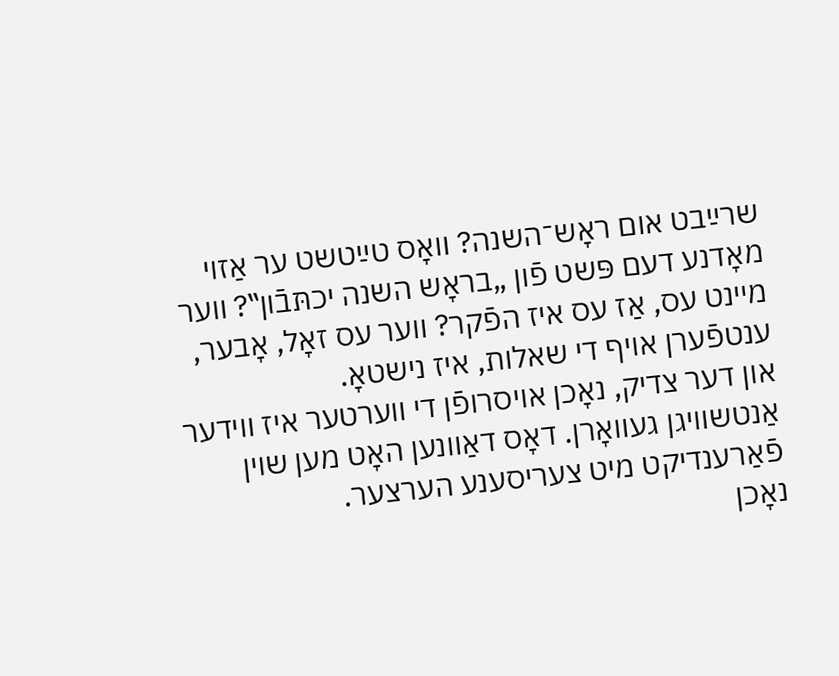שרײַבט אום ראָש־השנה? װאָס טײַטשט ער אַזױ מאָדנע דעם פּשט פֿון „בראָש השנה יכתּבֿון‟? װער מײנט עס, אַז עס איז הפֿקר? װער עס זאָל, אָבער, ענטפֿערן אױף די שאלות, איז נישטאָ.
און דער צדיק, נאָכן אױסרופֿן די װערטער איז װידער אַנטשװיגן געװאָרן. דאָס דאַװנען האָט מען שױן פֿאַרענדיקט מיט צעריסענע הערצער.
נאָכן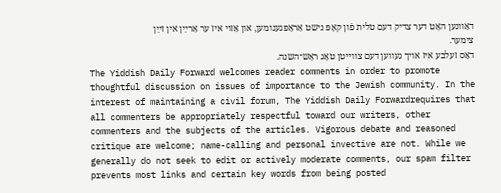דאַװנען האָט דער צדיק דעם טלית פֿון קאָפּ נישט אַראָפּגענומען, און אַזױ איז ער אַרײַן אין זײַן צימער.
דאָס זעלבע איז אױך געװען דעם צװײטן טאָג ראָש־השנה.
The Yiddish Daily Forward welcomes reader comments in order to promote thoughtful discussion on issues of importance to the Jewish community. In the interest of maintaining a civil forum, The Yiddish Daily Forwardrequires that all commenters be appropriately respectful toward our writers, other commenters and the subjects of the articles. Vigorous debate and reasoned critique are welcome; name-calling and personal invective are not. While we generally do not seek to edit or actively moderate comments, our spam filter prevents most links and certain key words from being posted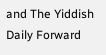and The Yiddish Daily Forward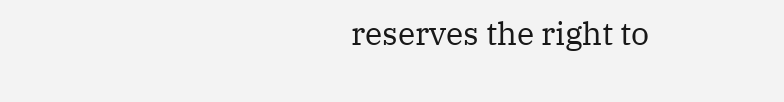reserves the right to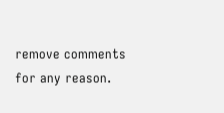remove comments for any reason.